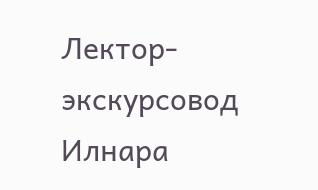Лектор-экскурсовод Илнара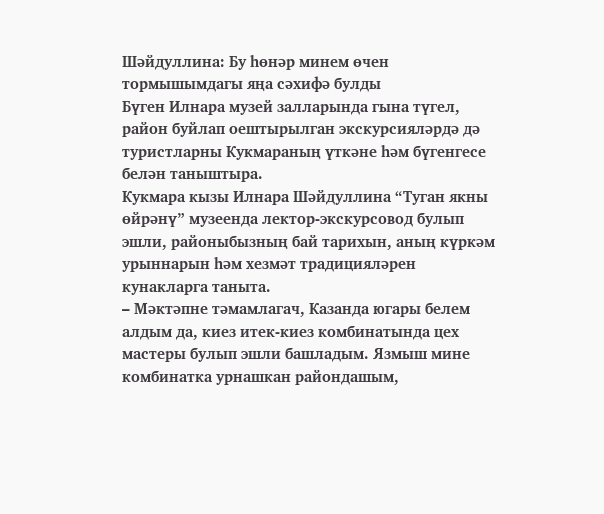Шәйдуллина: Бу һөнәр минем өчен тормышымдагы яңа сәхифә булды
Бүген Илнара музей залларында гына түгел, район буйлап оештырылган экскурсияләрдә дә туристларны Кукмараның үткәне һәм бүгенгесе белән таныштыра.
Кукмара кызы Илнара Шәйдуллина “Туган якны өйрәнү” музеенда лектор-экскурсовод булып эшли, районыбызның бай тарихын, аның күркәм урыннарын һәм хезмәт традицияләрен кунакларга таныта.
– Мәктәпне тәмамлагач, Казанда югары белем алдым да, киез итек-киез комбинатында цех мастеры булып эшли башладым. Язмыш мине комбинатка урнашкан райондашым,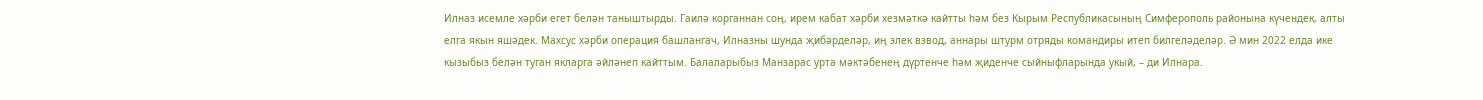Илназ исемле хәрби егет белән таныштырды. Гаилә корганнан соң, ирем кабат хәрби хезмәткә кайтты һәм без Кырым Республикасының Симферополь районына күчендек, алты елга якын яшәдек. Махсус хәрби операция башлангач, Илназны шунда җибәрделәр, иң элек взвод, аннары штурм отряды командиры итеп билгеләделәр. Ә мин 2022 елда ике кызыбыз белән туган якларга әйләнеп кайттым. Балаларыбыз Манзарас урта мәктәбенең дүртенче һәм җиденче сыйныфларында укый, – ди Илнара.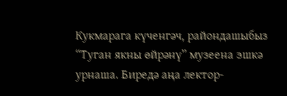Кукмарага күченгәч, райондашыбыз “Туган якны өйрәнү” музеена эшкә урнаша. Биредә аңа лектор-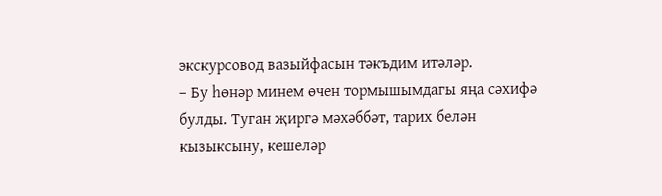экскурсовод вазыйфасын тәкъдим итәләр.
– Бу һөнәр минем өчен тормышымдагы яңа сәхифә булды. Туган җиргә мәхәббәт, тарих белән кызыксыну, кешеләр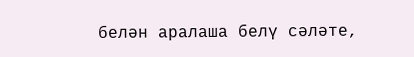белән аралаша белү сәләте,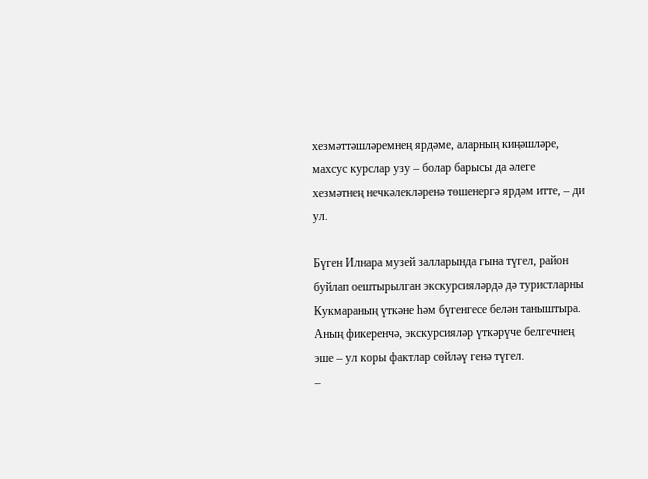хезмәттәшләремнең ярдәме, аларның киңәшләре, махсус курслар узу – болар барысы да әлеге хезмәтнең нечкәлекләренә төшенергә ярдәм итте, – ди ул.

Бүген Илнара музей залларында гына түгел, район буйлап оештырылган экскурсияләрдә дә туристларны Кукмараның үткәне һәм бүгенгесе белән таныштыра. Аның фикеренчә, экскурсияләр үткәрүче белгечнең эше – ул коры фактлар сөйләү генә түгел.
–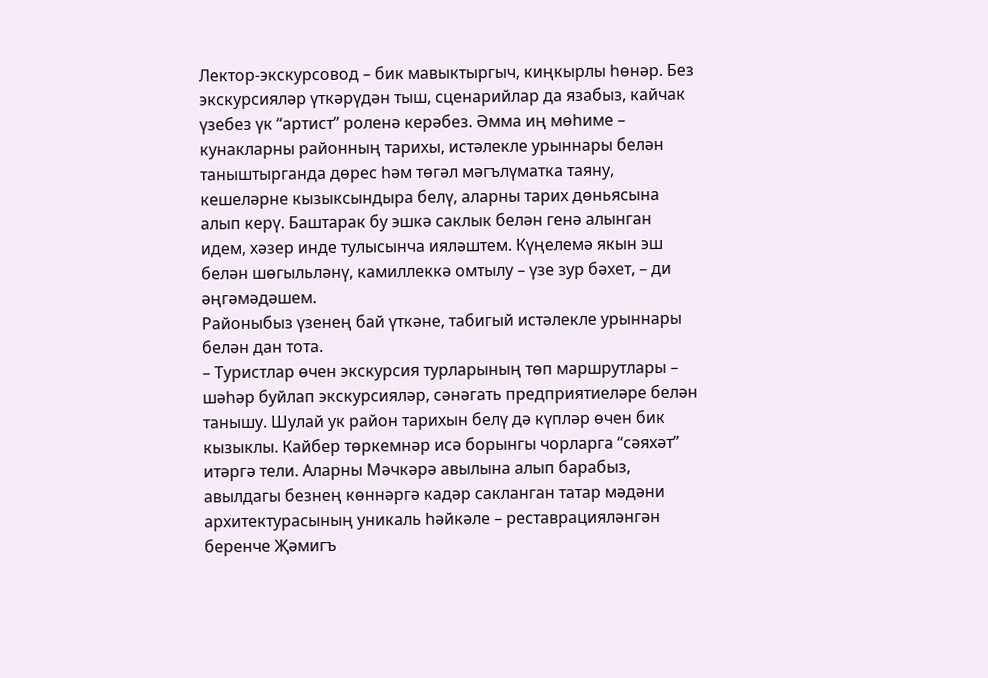Лектор-экскурсовод – бик мавыктыргыч, киңкырлы һөнәр. Без экскурсияләр үткәрүдән тыш, сценарийлар да язабыз, кайчак үзебез үк “артист” роленә керәбез. Әмма иң мөһиме – кунакларны районның тарихы, истәлекле урыннары белән таныштырганда дөрес һәм төгәл мәгълүматка таяну, кешеләрне кызыксындыра белү, аларны тарих дөньясына алып керү. Баштарак бу эшкә саклык белән генә алынган идем, хәзер инде тулысынча ияләштем. Күңелемә якын эш белән шөгыльләнү, камиллеккә омтылу – үзе зур бәхет, – ди әңгәмәдәшем.
Районыбыз үзенең бай үткәне, табигый истәлекле урыннары белән дан тота.
– Туристлар өчен экскурсия турларының төп маршрутлары – шәһәр буйлап экскурсияләр, сәнәгать предприятиеләре белән танышу. Шулай ук район тарихын белү дә күпләр өчен бик кызыклы. Кайбер төркемнәр исә борынгы чорларга “сәяхәт” итәргә тели. Аларны Мәчкәрә авылына алып барабыз, авылдагы безнең көннәргә кадәр сакланган татар мәдәни архитектурасының уникаль һәйкәле – реставрацияләнгән беренче Җәмигъ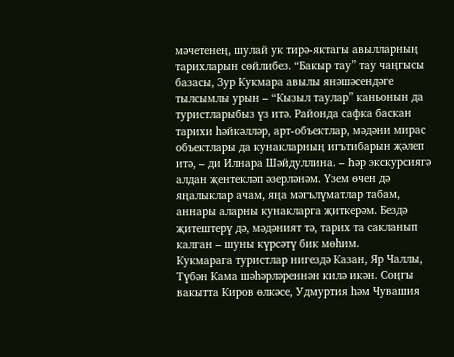мәчетенең, шулай ук тирә-яктагы авылларның тарихларын сөйлибез. “Бакыр тау” тау чаңгысы базасы, Зур Кукмара авылы янәшәсендәге тылсымлы урын – “Кызыл таулар” каньонын да туристларыбыз үз итә. Районда сафка баскан тарихи һәйкәлләр, арт-объектлар, мәдәни мирас объектлары да кунакларның игътибарын җәлеп итә, – ди Илнара Шәйдуллина. – Һәр экскурсиягә алдан җентекләп әзерләнәм. Үзем өчен дә яңалыклар ачам, яңа мәгълүматлар табам, аннары аларны кунакларга җиткерәм. Бездә җитештерү дә, мәдәният тә, тарих та сакланып калган – шуны күрсәтү бик мөһим.
Кукмарага туристлар нигездә Казан, Яр Чаллы, Түбән Кама шәһәрләреннән килә икән. Соңгы вакытта Киров өлкәсе, Удмуртия һәм Чувашия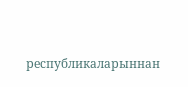республикаларыннан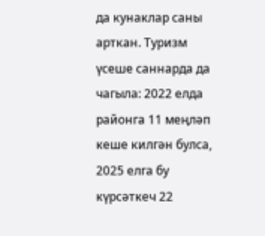да кунаклар саны арткан. Туризм үсеше саннарда да чагыла: 2022 елда районга 11 меңләп кеше килгән булса, 2025 елга бу күрсәткеч 22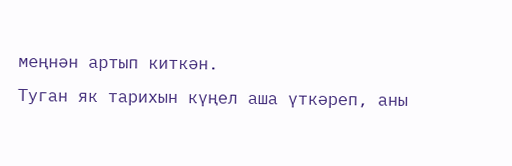меңнән артып киткән.
Туган як тарихын күңел аша үткәреп, аны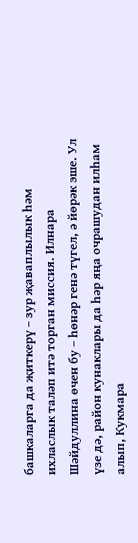башкаларга да җиткерү – зур җаваплылык һәм ихласлык таләп итә торган миссия. Илнара Шәйдуллина өчен бу – һөнәр генә түгел, ә йөрәк эше. Ул үзе дә, район кунаклары да һәр яңа очрашудан илһам алып, Кукмара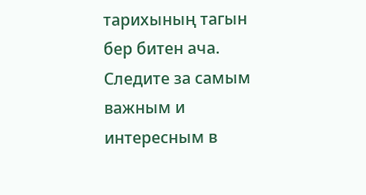тарихының тагын бер битен ача.
Следите за самым важным и интересным в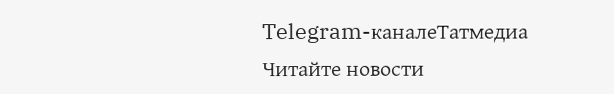Telegram-каналеТатмедиа
Читайте новости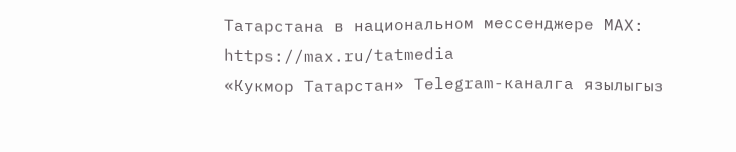Татарстана в национальном мессенджере MАХ: https://max.ru/tatmedia
«Кукмор Татарстан» Telegram-каналга язылыгыз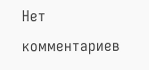Нет комментариев